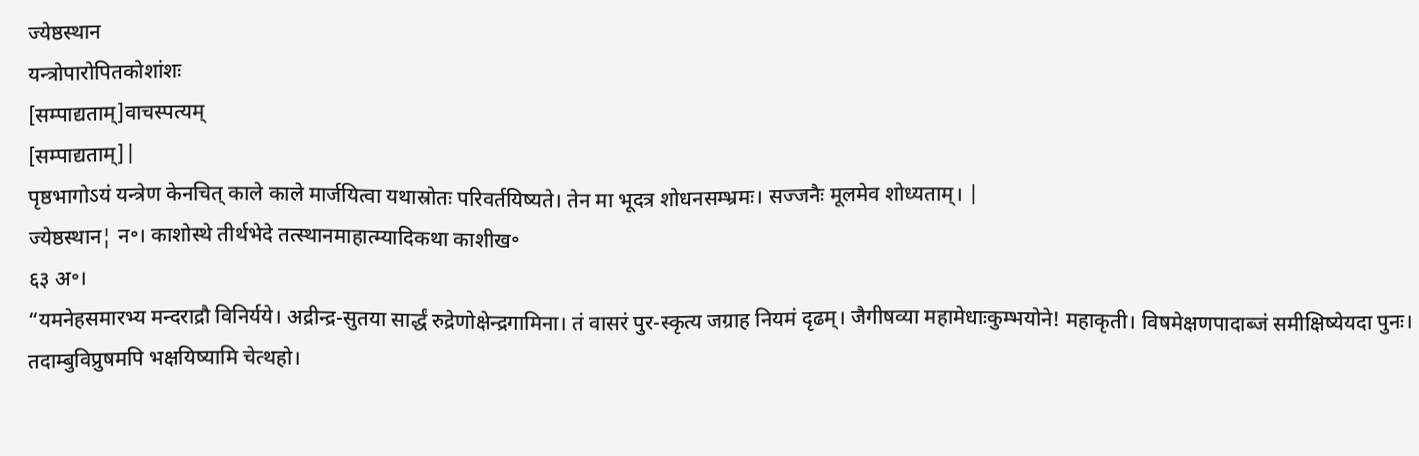ज्येष्ठस्थान
यन्त्रोपारोपितकोशांशः
[सम्पाद्यताम्]वाचस्पत्यम्
[सम्पाद्यताम्]|
पृष्ठभागोऽयं यन्त्रेण केनचित् काले काले मार्जयित्वा यथास्रोतः परिवर्तयिष्यते। तेन मा भूदत्र शोधनसम्भ्रमः। सज्जनैः मूलमेव शोध्यताम्। |
ज्येष्ठस्थान¦ न॰। काशोस्थे तीर्थभेदे तत्स्थानमाहात्म्यादिकथा काशीख॰
६३ अ॰।
“यमनेहसमारभ्य मन्दराद्रौ विनिर्यये। अद्रीन्द्र-सुतया सार्द्धं रुद्रेणोक्षेन्द्रगामिना। तं वासरं पुर-स्कृत्य जग्राह नियमं दृढम्। जैगीषव्या महामेधाःकुम्भयोने! महाकृती। विषमेक्षणपादाब्जं समीक्षिष्येयदा पुनः। तदाम्बुविप्रुषमपि भक्षयिष्यामि चेत्थहो।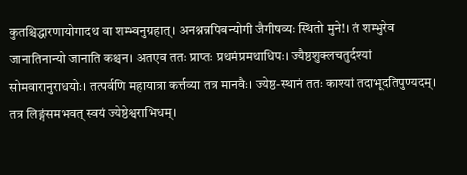कुतश्चिद्धारणायोगादथ वा शम्भ्वनुग्रहात्। अनश्नन्नपिबन्योगी जैगीषव्यः स्थितो मुने!। तं शम्भुरेव जानातिनान्यो जानाति कश्चन। अतएव ततः प्राप्तः प्रथमंप्रमथाधिपः। ज्यैष्ठशुक्लचतुर्दश्यां सोमवारानुराधयोः। तत्पर्वणि महायात्रा कर्त्तव्या तत्र मानवैः। ज्येष्ठ-स्थानं ततः काश्यां तदाभूदतिपुण्यदम्। तत्र लिङ्गंसमभवत् स्वयं ज्येष्ठेश्वराभिधम्।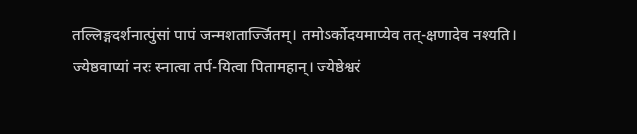तल्लिङ्गदर्शनात्पुंसां पापं जन्मशतार्ज्जितम्। तमोऽर्कोदयमाप्येव तत्-क्षणादेव नश्यति। ज्येष्ठवाप्यां नरः स्नात्वा तर्प-यित्वा पितामहान्। ज्येष्ठेश्वरं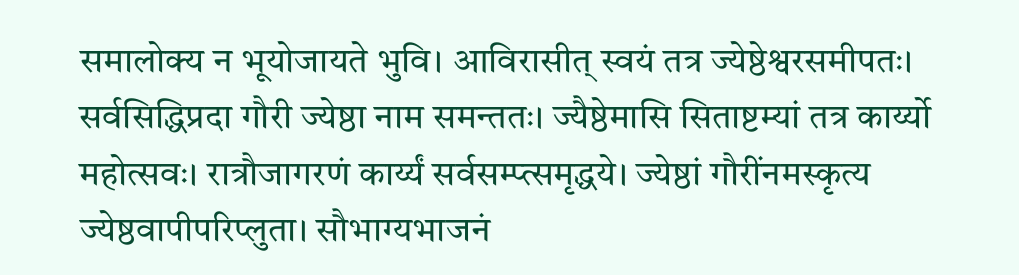समालोक्य न भूयोजायते भुवि। आविरासीत् स्वयं तत्र ज्येष्ठेश्वरसमीपतः। सर्वसिद्धिप्रदा गौरी ज्येष्ठा नाम समन्ततः। ज्यैष्ठेमासि सिताष्टम्यां तत्र कार्य्यो महोत्सवः। रात्रौजागरणं कार्य्यं सर्वसम्प्त्समृद्धये। ज्येष्ठां गौरींनमस्कृत्य ज्येष्ठवापीपरिप्लुता। सौभाग्यभाजनं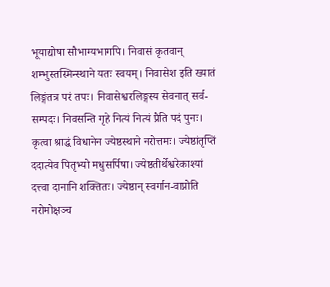भूयाद्योषा सौभाग्यभागपि। निवासं कृतवान् शम्भुस्तस्मिन्स्थाने यतः स्वयम्। निवासेश इति ख्यातं लिङ्गंतत्र परं तपः। निवासेश्वरलिङ्गस्य सेवनात् सर्व-सम्पदः। निवसन्ति गृहे नित्यं नित्यं प्रैति पदं पुनः। कृत्वा श्राद्धं विधानेन ज्येष्ठस्थाने नरोत्तमः। ज्येष्ठांतृप्तिं ददात्येव पितृभ्यो मधुसर्पिषा। ज्येष्ठतीर्थेश्वरेकाश्यां दत्त्वा दानानि शक्तितः। ज्येष्ठान् स्वर्गान-वाप्नोति नरोमोक्षञ्च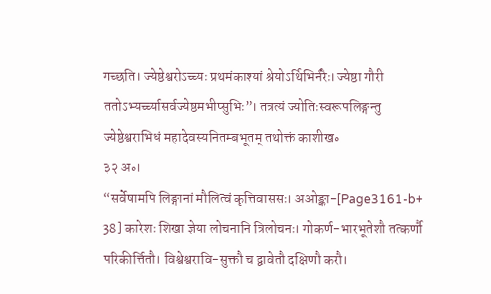गच्छति। ज्येष्ठेश्वरोऽच्च्यः प्रथमंकाश्यां श्रेयोऽर्थिभिर्नरैः। ज्येष्ठा गौरी ततोऽभ्यर्च्च्यासर्वज्येष्ठमभीप्सुभिः”। तत्रत्यं ज्योतिःस्वरूपलिङ्गन्तु ज्येष्ठेश्वराभिधं महादेवस्यनितम्बभूतम् तथोक्तं काशीख॰
३२ अ॰।
“सर्वेषामपि लिङ्गानां मौलित्वं कृत्तिवाससः। अओङ्का-[Page3161-b+ 38] कारेशः शिखा ज्ञेया लोचनानि त्रिलोचनः। गोकर्ण-भारभूतेशौ तत्कर्णौ परिकीर्त्तितौ। विश्वेश्वरावि-सुक्तौ च द्वावेतौ दक्षिणौ करौ।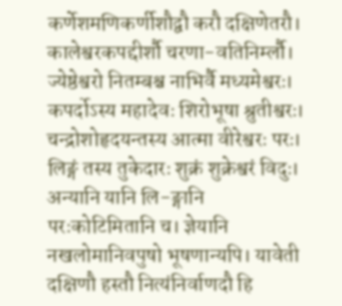कर्णेशमणिकर्णीशौद्वौ करौ दक्षिणेतरौ। कालेश्वरकपद्दीर्शौ चरणा-वतिनिर्म्लौ। ज्येष्ठेश्वरो नितम्बश्च नाभिर्वै मध्यमेश्वरः। कपर्दोऽस्य महादेवः शिरोभूषा श्रुतीश्वरः। चन्द्रोशोहृदयन्तस्य आत्मा वीरेश्वरः परः। लिङ्गं तस्य तुकेदारः शुक्रं शुक्रेश्वरं विदुः। अन्यानि यानि लि-ङ्गानि परःकोटिमितानि च। ज्ञेयानि नखलोमानिवपुषो भूषणान्यपि। यावेती दक्षिणौ हस्तौ नित्यंनिर्वाणदौ हि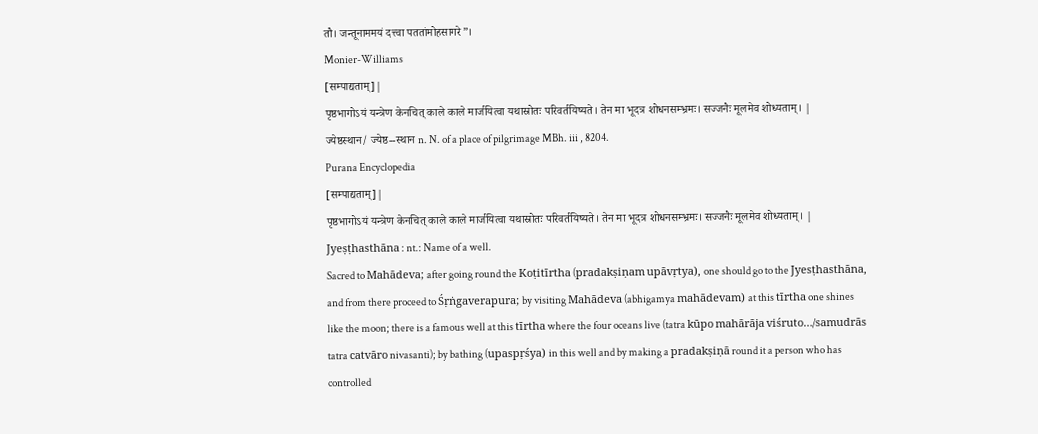तौ। जन्तूनाममयं दत्त्वा पततांमोहसागरे”।
Monier-Williams
[सम्पाद्यताम्]|
पृष्ठभागोऽयं यन्त्रेण केनचित् काले काले मार्जयित्वा यथास्रोतः परिवर्तयिष्यते। तेन मा भूदत्र शोधनसम्भ्रमः। सज्जनैः मूलमेव शोध्यताम्। |
ज्येष्ठस्थान/ ज्येष्ठ--स्थान n. N. of a place of pilgrimage MBh. iii , 8204.
Purana Encyclopedia
[सम्पाद्यताम्]|
पृष्ठभागोऽयं यन्त्रेण केनचित् काले काले मार्जयित्वा यथास्रोतः परिवर्तयिष्यते। तेन मा भूदत्र शोधनसम्भ्रमः। सज्जनैः मूलमेव शोध्यताम्। |
Jyeṣṭhasthāna : nt.: Name of a well.
Sacred to Mahādeva; after going round the Koṭitīrtha (pradakṣiṇam upāvṛtya), one should go to the Jyesṭhasthāna, and from there proceed to Śṛṅgaverapura; by visiting Mahādeva (abhigamya mahādevam) at this tīrtha one shines like the moon; there is a famous well at this tīrtha where the four oceans live (tatra kūpo mahārāja viśruto…/samudrās tatra catvāro nivasanti); by bathing (upaspṛśya) in this well and by making a pradakṣiṇā round it a person who has controlled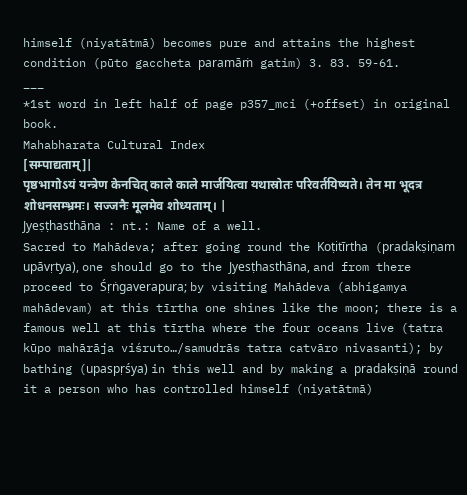himself (niyatātmā) becomes pure and attains the highest condition (pūto gaccheta paramāṁ gatim) 3. 83. 59-61.
___
*1st word in left half of page p357_mci (+offset) in original book.
Mahabharata Cultural Index
[सम्पाद्यताम्]|
पृष्ठभागोऽयं यन्त्रेण केनचित् काले काले मार्जयित्वा यथास्रोतः परिवर्तयिष्यते। तेन मा भूदत्र शोधनसम्भ्रमः। सज्जनैः मूलमेव शोध्यताम्। |
Jyeṣṭhasthāna : nt.: Name of a well.
Sacred to Mahādeva; after going round the Koṭitīrtha (pradakṣiṇam upāvṛtya), one should go to the Jyesṭhasthāna, and from there proceed to Śṛṅgaverapura; by visiting Mahādeva (abhigamya mahādevam) at this tīrtha one shines like the moon; there is a famous well at this tīrtha where the four oceans live (tatra kūpo mahārāja viśruto…/samudrās tatra catvāro nivasanti); by bathing (upaspṛśya) in this well and by making a pradakṣiṇā round it a person who has controlled himself (niyatātmā)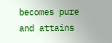becomes pure and attains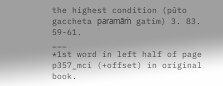the highest condition (pūto gaccheta paramāṁ gatim) 3. 83. 59-61.
___
*1st word in left half of page p357_mci (+offset) in original book.